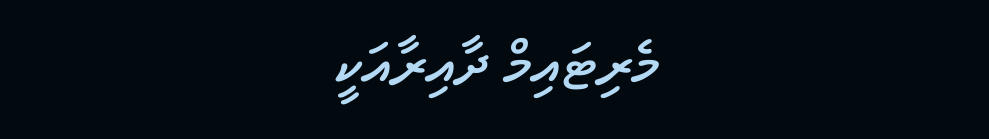މެރިޓައިމް ދާއިރާއަކީ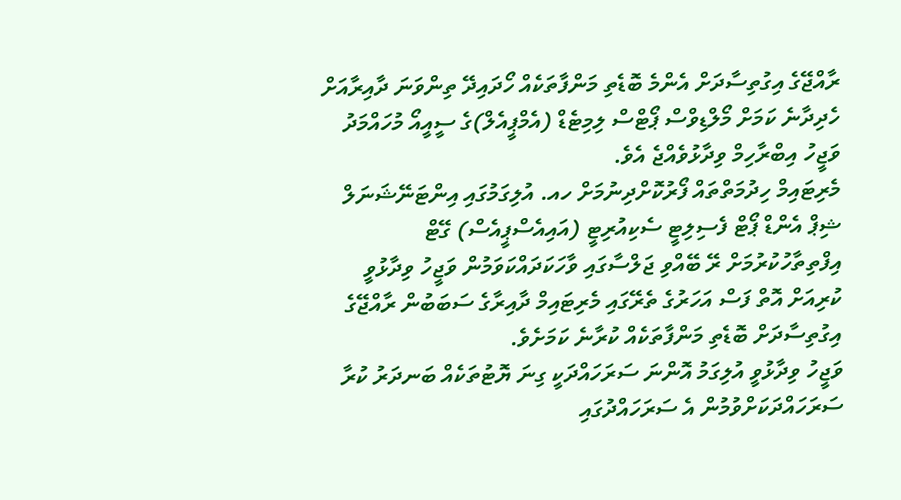ރާއްޖޭގެ އިގުތިސާދަށް އެންމެ ބޮޑެތި މަންފާތަކެއް ހޯދައިދޭ ތިންވަނަ ދާއިރާއަށް ހެދިދާނެ ކަމަށް މޯލްޑިވްސް ޕޯޓްސް ލިމިޓެޑް (އެމްޕީއެލް)ގެ ސީއީއޯ މުހައްމަދު ވަޖީހު އިބްރާހިމް ވިދާޅުވެއްޖެ އެވެ.
މެރިޓައިމް ހިދުމަތްތައް ފޯރުކޮށްދިނުމަށް ހއ. އުލިގަމުގައި އިންޓަނޭޝަނަލް ޝިޕް އެންޑް ޕޯޓް ފެސިލިޓީ ސެކިއުރިޓީ (އައިއެސްޕީއެސް) ގޭޓް އިފްތިތާހުކުރުމަށް ރޭ ބޭއްވި ޖަލްސާގައި ވާހަކަދައްކަވަމުން ވަޖީހު ވިދާޅުވީ ކުރިއަށް އޮތް ފަސް އަހަރުގެ ތެރޭގައި މެރިޓައިމް ދާއިރާގެ ސަބަބުން ރާއްޖޭގެ އިގުތިސާދަށް ބޮޑެތި މަންފާތަކެއް ކުރާނެ ކަމަށެވެ.
ވަޖީހު ވިދާޅުވީ އުލިގަމު އޮންނަ ސަރަހައްދަކީ ގިނަ ޔޮޓުތަކެއް ބަނދަރު ކުރާ ސަރަހައްދަކަށްވުމުން އެ ސަރަހައްދުގައި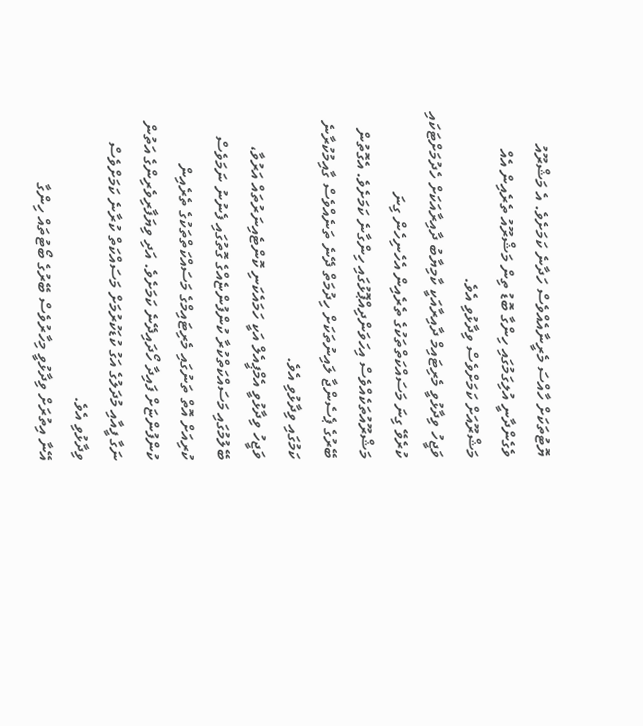ޔޮޓުތަކަށް ހާއްސަ މެރީނާއެއްވެސް ހަދާނެ ކަމަށެވެ. އެ މަޝްރޫއު ވެގެންދާނީ އުލިގަމުގައި ހިންގާ ބޮޑު ތިން މަޝްރޫއު ތެރެއިން އެއް މަޝްރޫއަށް ކަމަށްވެސް ވިދާޅުވި އެވެ.
ވަޖީހު ވިދާޅުވީ މެރިޓައިމް ދާއިރާއަކީ ކާމިޔާބު ދާއިރާއަކަށް ހެދުމަށްޓަކައި ކުރެވޭ ގިނަ މަސައްކަތްތަކުގެ ތެރެއިން އެހެނިހެން ގިނަ މަޝްރޫއުތަކެއްވެސް އިހަވަންދިއްޕޮޅުގައި ހިންގާނެ ކަމަށެވެ. އެގޮތުން ބޭރުގެ ޕެސެންޖާ ލައިނުތަކަށް ހިދުމަތް ދޭނެ ތަނެއްވެސް ގާއިމުކުރާނެ ކަމުގައި ވިދާޅުވި އެވެ.
ވަޖީހު ވިދާޅުވީ އެމްޕީއެލް އަކީ ހަމައެކަނި ކޮންޓެއިނަރުތައް އަރުވާ، ބޭލުމުގައި މަސައްކަތްކުރާ ކުންފުންޏެއްގެ ގޮތުގައި ފެނުނު ނަމަވެސް ކުރިއަށް އޮތް ތަނުގައި މެރިޓައިމްގެ މަސައްކަތްތަކުގެ ތެރެއިން ކުންފުންޏަށް ފައިދާ ހޯދައިދޭނެ ކަމަށެވެ. އަދި ވިޔަފާރިވެރިންގެ އަތުން ނަގާ ފީއާއި މުދަލުގެ އަގު ކުޑަކުރުމަށް މަސައްކަތް ކުރާނެ ކަމަށްވެސް ވިދާޅުވި އެވެ.
އޭނާ އިތުރަށް ވިދާޅުވީ މިހާރުވެސް ބޭރުގެ ބޯޓުތައް ހިންގާ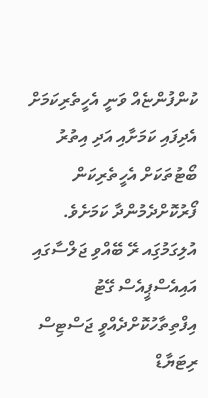ކުންފުންޏެއް ވަނީ އެހީތެރިކަމަށް އެދިފައި ކަމަށާއި އަދި އިތުރު ބޯޓުތަކަށް އެހީތެރިކަން ފޯރުކޮށްދެމުންދާ ކަމަށެވެ.
އުލިގަމުގަިއ ރޭ ބޭއްވި ޖަލްސާގައި އައިއެސްޕީއެސް ގޭޓު އިފްތިތާހުކޮށްދެއްވީ ޖަސްޓިސް ރިޓަޔާޑް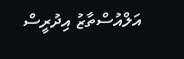އަލްއުސްތާޒު އިދުރީސް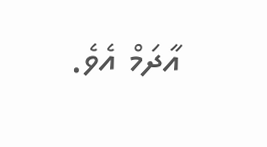އާދަމް އެވެ.